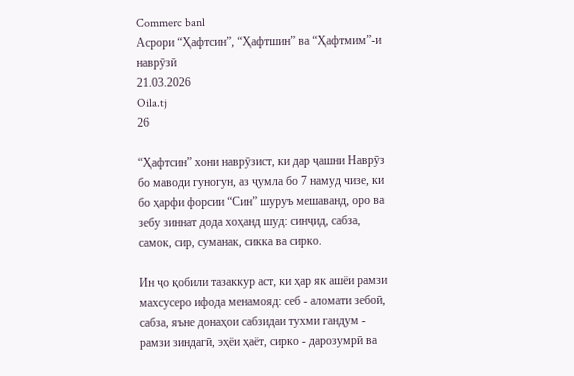Commerc banl
Асрори “Ҳафтсин”, “Ҳафтшин” ва “Ҳафтмим”-и наврӯзӣ
21.03.2026
Oila.tj
26

“Ҳафтсин” хони наврӯзист, ки дар ҷашни Наврӯз бо маводи гуногун, аз ҷумла бо 7 намуд чизе, ки бо ҳарфи форсии “Син” шуруъ мешаванд, оро ва зебу зиннат дода хоҳанд шуд: синҷид, сабза, самок, сир, суманак, сикка ва сирко.

Ин ҷо қобили тазаккур аст, ки ҳар як ашёи рамзи махсусеро ифода менамояд: себ - аломати зебоӣ, сабза, яъне донаҳои сабзидаи тухми гандум - рамзи зиндагӣ, эҳёи ҳаёт, сирко - дарозумрӣ ва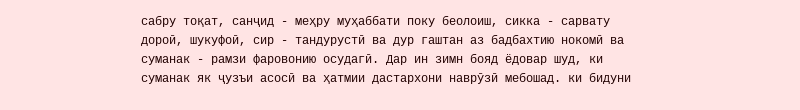сабру тоқат, санҷид - меҳру муҳаббати поку беолоиш, сикка - сарвату дороӣ, шукуфоӣ, сир - тандурустӣ ва дур гаштан аз бадбахтию нокомӣ ва суманак - рамзи фаровонию осудагӣ. Дар ин зимн бояд ёдовар шуд, ки суманак як ҷузъи асосӣ ва ҳатмии дастархони наврӯзӣ мебошад. ки бидуни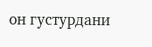он густурдани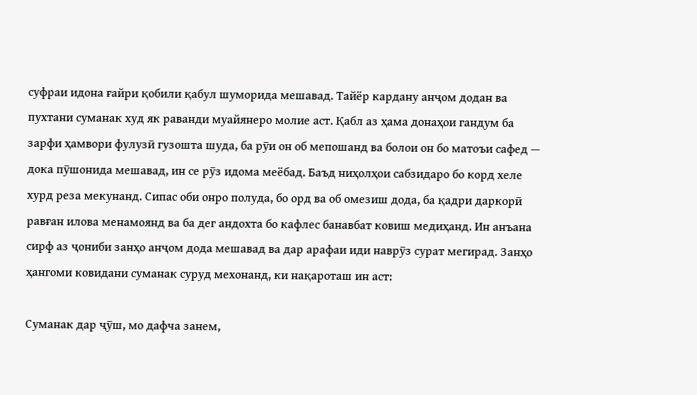суфраи идона ғайри қобили қабул шуморида мешавад. Тайёр кардану анҷом додан ва пухтани суманак худ як раванди муайянеро молие аст. Қабл аз ҳама донаҳои гандум ба зарфи ҳамвори фулузӣ гузошта шуда, ба рӯи он об мепошанд ва болои он бо матоъи сафед — дока пӯшонида мешавад, ин се рӯз идома меёбад. Баъд ниҳолҳои сабзидаро бо корд хеле хурд реза мекунанд. Сипас оби онро полуда, бо орд ва об омезиш дода, ба қадри даркорӣ равған илова менамоянд ва ба дег андохта бо кафлес банавбат ковиш медиҳанд. Ин анъана сирф аз ҷониби занҳо анҷом дода мешавад ва дар арафаи иди наврӯз сурат мегирад. Занҳо ҳангоми ковидани суманак суруд мехонанд, ки нақароташ ин аст:

Суманак дар ҷӯш, мо дафча занем,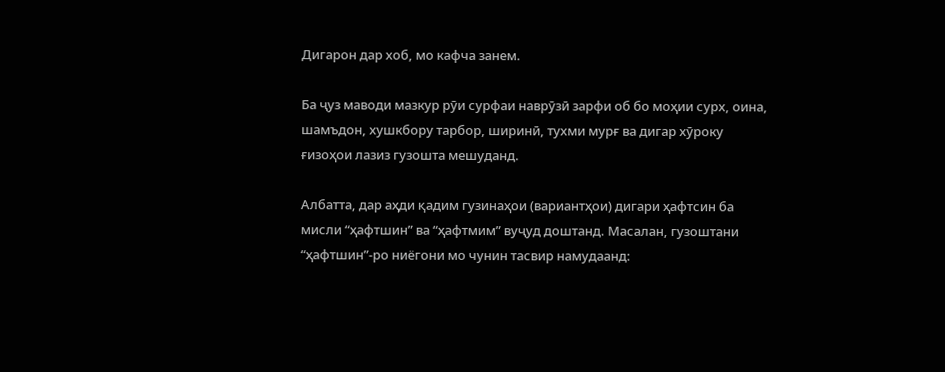Дигарон дар хоб, мо кафча занем.

Ба ҷуз маводи мазкур рӯи сурфаи наврӯзӣ зарфи об бо моҳии сурх, оина, шамъдон, хушкбору тарбор, ширинӣ, тухми мурғ ва дигар хӯроку ғизоҳои лазиз гузошта мешуданд.

Албатта, дар аҳди қадим гузинаҳои (вариантҳои) дигари ҳафтсин ба мисли “ҳафтшин” ва “ҳафтмим” вуҷуд доштанд. Масалан, гузоштани “ҳафтшин”-ро ниёгони мо чунин тасвир намудаанд: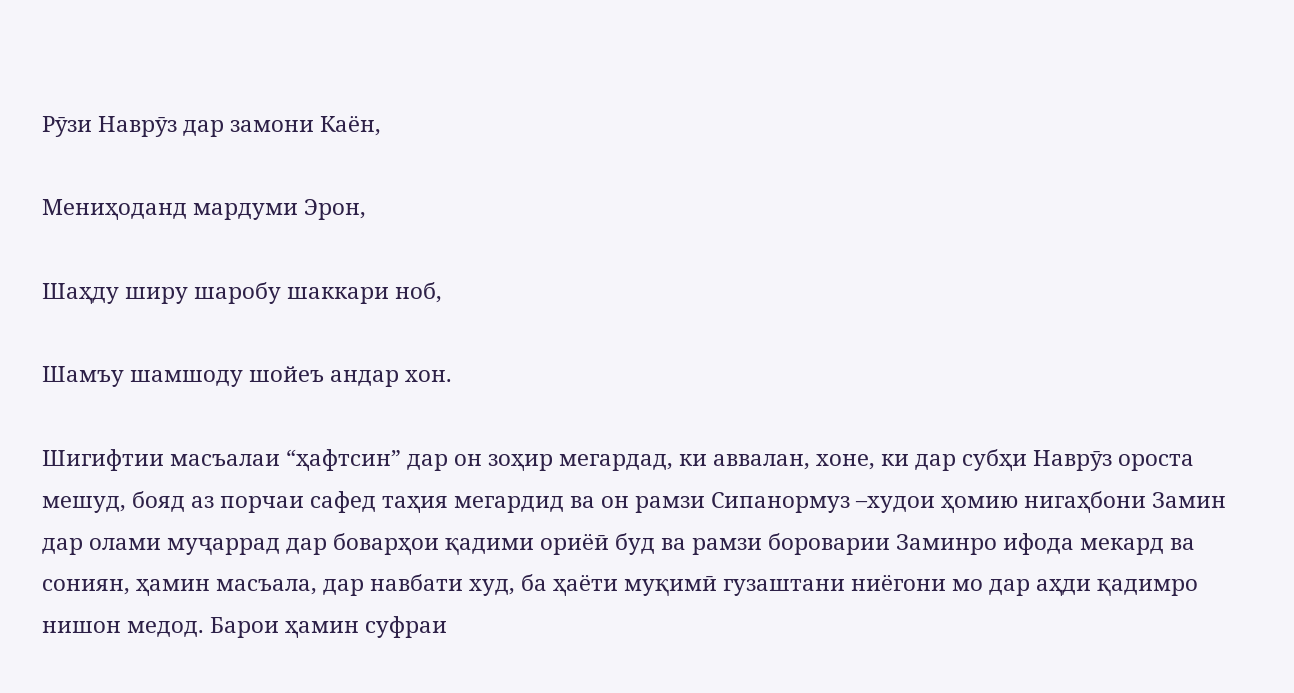Рӯзи Наврӯз дар замони Каён,

Мениҳоданд мардуми Эрон,

Шаҳду ширу шаробу шаккари ноб,

Шамъу шамшоду шойеъ андар хон.

Шигифтии масъалаи “ҳафтсин” дар он зоҳир мегардад, ки аввалан, хоне, ки дар субҳи Наврӯз ороста мешуд, бояд аз порчаи сафед таҳия мегардид ва он рамзи Сипанормуз –худои ҳомию нигаҳбони Замин дар олами муҷаррад дар боварҳои қадими ориёӣ буд ва рамзи бороварии Заминро ифода мекард ва сониян, ҳамин масъала, дар навбати худ, ба ҳаёти муқимӣ гузаштани ниёгони мо дар аҳди қадимро нишон медод. Барои ҳамин суфраи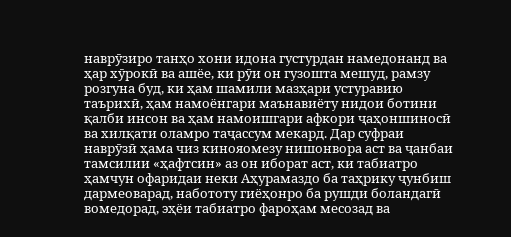наврӯзиро танҳо хони идона густурдан намедонанд ва ҳар хӯрокӣ ва ашёе, ки рӯи он гузошта мешуд, рамзу розгуна буд, ки ҳам шамили мазҳари устуравию таърихӣ, ҳам намоёнгари маънавиёту нидои ботини қалби инсон ва ҳам намоишгари афкори ҷаҳоншиносӣ ва хилқати оламро таҷассум мекард. Дар суфраи наврӯзӣ ҳама чиз кинояомезу нишонвора аст ва ҷанбаи тамсилии «ҳафтсин» аз он иборат аст, ки табиатро ҳамчун офаридаи неки Аҳурамаздо ба таҳрику ҷунбиш дармеоварад, набототу гиёҳонро ба рушди боландагӣ вомедорад, эҳёи табиатро фароҳам месозад ва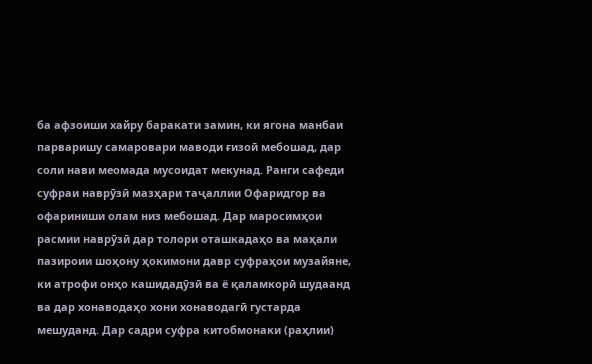ба афзоиши хайру баракати замин, ки ягона манбаи парваришу самаровари маводи ғизоӣ мебошад, дар соли нави меомада мусоидат мекунад. Ранги сафеди суфраи наврӯзӣ мазҳари таҷаллии Офаридгор ва офариниши олам низ мебошад. Дар маросимҳои расмии наврӯзӣ дар толори оташкадаҳо ва маҳали пазироии шоҳону ҳокимони давр суфраҳои музайяне, ки атрофи онҳо кашидадӯзӣ ва ё қаламкорӣ шудаанд ва дар хонаводаҳо хони хонаводагӣ густарда мешуданд. Дар садри суфра китобмонаки (раҳлии)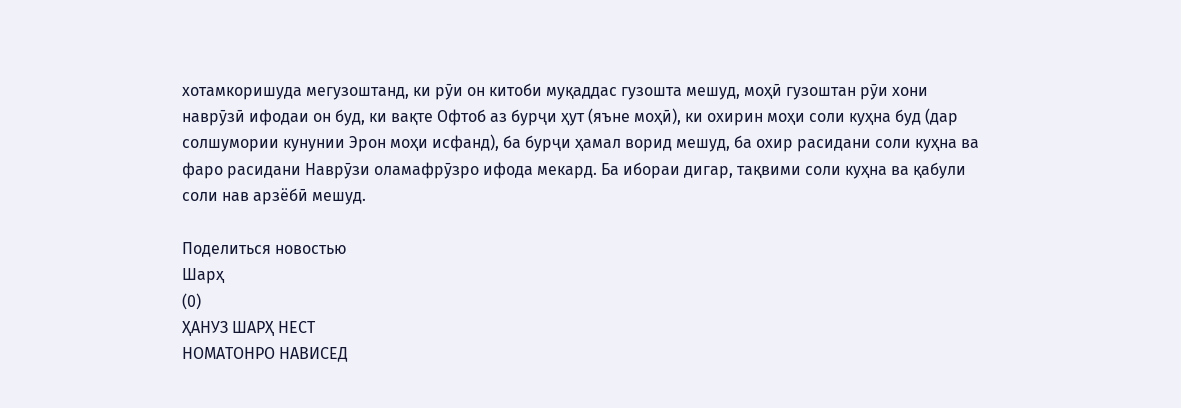хотамкоришуда мегузоштанд, ки рӯи он китоби муқаддас гузошта мешуд, моҳӣ гузоштан рӯи хони наврӯзӣ ифодаи он буд, ки вақте Офтоб аз бурҷи ҳут (яъне моҳӣ), ки охирин моҳи соли куҳна буд (дар солшумории кунунии Эрон моҳи исфанд), ба бурҷи ҳамал ворид мешуд, ба охир расидани соли куҳна ва фаро расидани Наврӯзи оламафрӯзро ифода мекард. Ба ибораи дигар, тақвими соли куҳна ва қабули соли нав арзёбӣ мешуд.

Поделиться новостью
Шарҳ
(0)
ҲАНУЗ ШАРҲ НЕСТ
НОМАТОНРО НАВИСЕД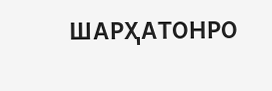ШАРҲАТОНРО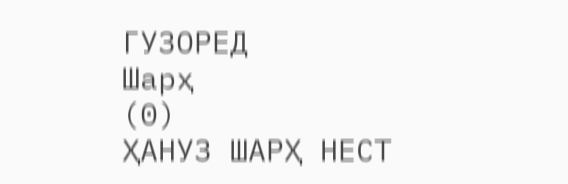ГУЗОРЕД
Шарҳ
(0)
ҲАНУЗ ШАРҲ НЕСТ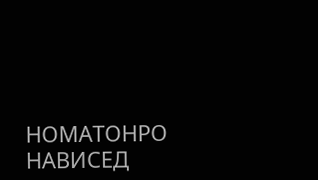НОМАТОНРО НАВИСЕД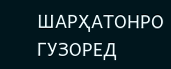ШАРҲАТОНРО ГУЗОРЕД